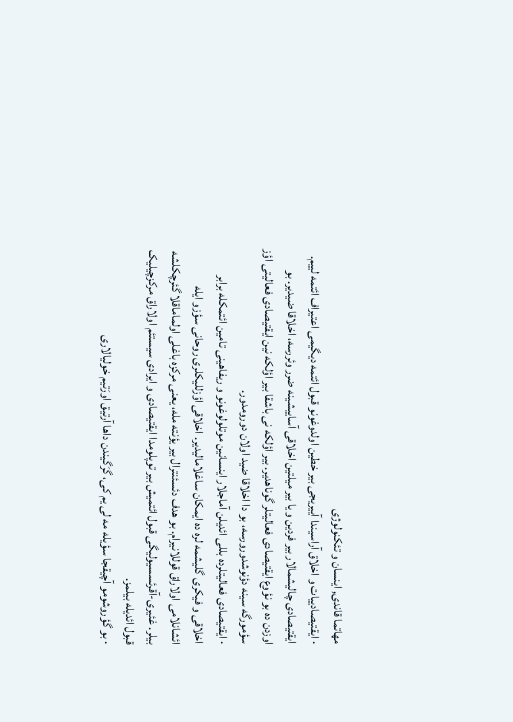مهاتما قاندی, اینسان و تئکنولوژی
· ایقتیصادییات و اخلاق آراسیندا آییریجی بیر خطین اولدوغونو قبول ائتمه دیگیمی اعتیراف ائتمه لییم. ایقتیصادی چالیشمالار بیر فردین و یا بیر میلتین اخلاقی آساییشینه ضرر وئررسه، اخلاقا ضیدیر. بو اوزدن ده بو نؤوع ایقتیصادی فعالیتلر گوناهدیر. بیر اؤلکه نی باشقا بیر اؤلکه نین ایقتیصادی فعالیتی اؤز سؤمورگه سینه دؤنوشدورورسه، بو دا اخلاقا ضید اولان دورومدور.
· ایقتیصادی فعالیتلرده بللی ائدیلن آماجلار اینسانین موتلولوغونو و ریفاهینی تامین ائتمکله برابر اخلاقی و فیکری گلیشمه لره ده ایمکان ساغلامالیدیر. اخلاقی اؤزللیکلری روحانی سؤزو ایله ائشانلامی اولاراق قوللانیرام. بو هدف دئسئنترال بیر یؤنته مله، یعنی مرکزه باغلی اولماماقلا گئرچکلشه بیلر. غئیری-آقرئسسیولیگی قبول ائتمیش بیر توپلومدا ایقتیصادی و ایرادی سیستئم اولاراق مرکزچیلیک قبول ائدیله بیلمز.
· بو گؤروشومو آچیقجا سؤیله مه لی یم کی، گرَگیندن داها آرتیق اورَتیم خولیالاری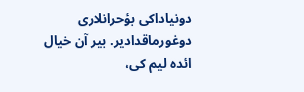دونیاداکی بؤحرانلاری دوغورماقدادیر. بیر آن خیال ائده لیم کی،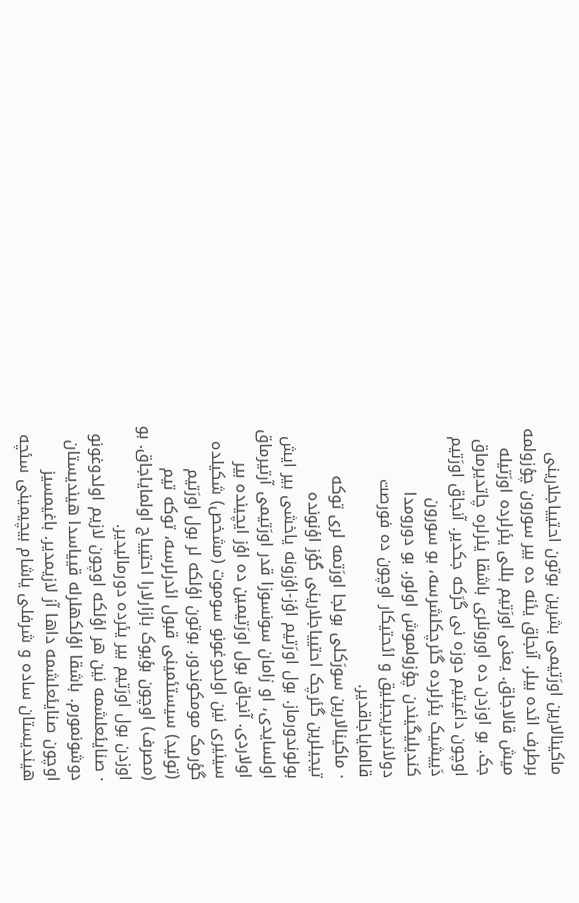ماکینالارین اورَتیمی بشرین بوتون احتییاجلارینی برطرف ائده بیلر. آنجاق یئنه ده بیر سورون چؤزولمه میش قالاجاق. یعنی اورَتیم بللی یئرلرده اورَتیله جک. بو اوزدن ده اورونلری باشقا یئرلره چاتدیرماق اوچون داغیتیم دوزه نی گرَکه جکدیر. آنجاق اورَتیم دَییشیک یئرلرده گئرچکلشرسه، بو سورون کندیلیگیندن چؤزولموش اولور. بو دورومدا دولاندیریجیلیق و ائحتیکار اوچون ده فورصت قالمایاجاقدیر.
· ماکینالارین سورَکلی بولجا اورَتمه لری توکه تیجیلرین گئرچک احتییاجلارینی گؤز اؤنونده بولوندورماز. بول اورَتیم اؤز-اؤزونه یاخشی بیر ایش اولسایدی، او زامان سونسوزا قدر اورَتیمی آرتیرماق اولاردی. آنجاق بول اورَتیمین ده اؤز ایچینده بیر سینیری نین اولدوغونو سوموت (مشخص) شکیلده گؤرمک مومکوندور. بوتون اؤلکه لر بول اورَتیم (تولید) سیستئمینی قبول ائدرلرسه، توکه تیم (مصرف) اوچون بؤیوک بازارلارا احتییاج اولمایاجاق. بو اوزدن بول اورَتیم بیر یئرده دورمالیدیر.
· صنایئعلشمه نین هر اؤلکه اوچون لازیم اولدوغونو دوشونمورم. باشقا اؤلکهلرله قییاسدا هیندیستان اوچون صنایئعلشمه داها آز لازیمدیر. باغیمسیز هیندیستان ساده و شرفلی یاشام بیچیمینی سئچه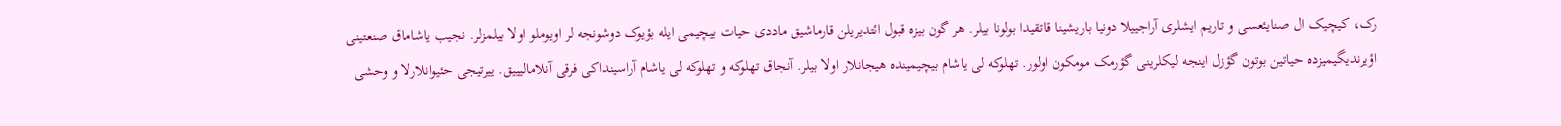رک، کیچیک ال صنایئعسی و تاریم ایشلری آراجییلا دونیا باریشینا قاتقیدا بولونا بیلر. هر گون بیزه قبول ائتدیریلن قارماشیق ماددی حیات بیچیمی ایله بؤیوک دوشونجه لر اویوملو اولا بیلمزلر. نجیب یاشاماق صنعتینی اؤیرندیگیمیزده حیاتین بوتون گؤزل اینجه لیکلرینی گؤرمک مومکون اولور. تهلوکه لی یاشام بیچیمینده هیجانلار اولا بیلر. آنجاق تهلوکه و تهلوکه لی یاشام آراسینداکی فرقی آنلامالیییق. ییرتیجی حئیوانلارلا و وحشی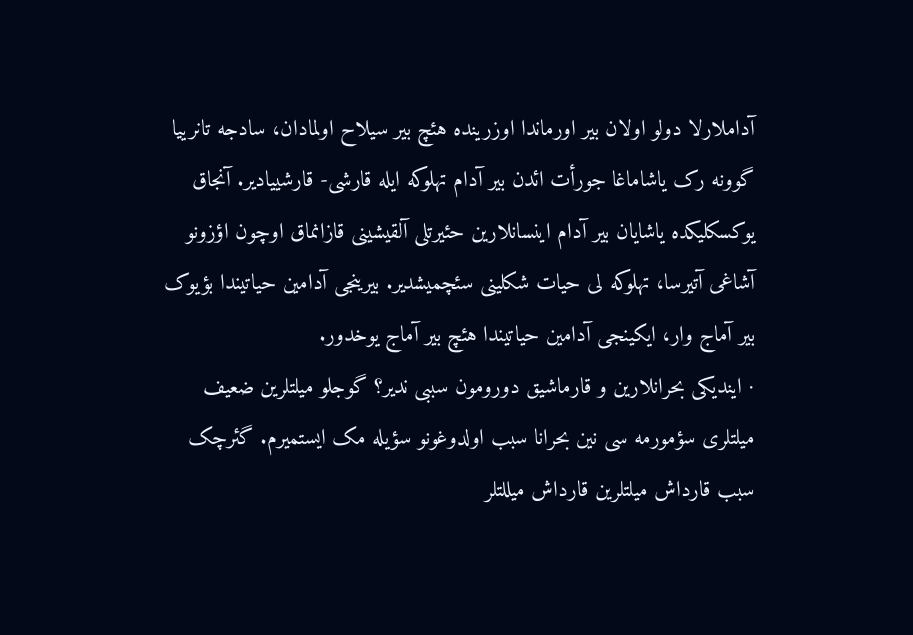آداملارلا دولو اولان بیر اورماندا اوزرینده هئچ بیر سیلاح اولمادان، سادجه تانرییا گوونه رک یاشاماغا جورأت ائدن بیر آدام تهلوکه ایله قارشی- قارشییادیر. آنجاق یوکسکلیکده یاشایان بیر آدام اینسانلارین حئیرتلی آلقیشینی قازانماق اوچون اؤزونو آشاغی آتیرسا، تهلوکه لی حیات شکلینی سئچمیشدیر. بیرینجی آدامین حیاتیندا بؤیوک بیر آماج وار، ایکینجی آدامین حیاتیندا هئچ بیر آماج یوخدور.
· ایندیکی بحرانلارین و قارماشیق دورومون سببی ندیر؟ گوجلو میلتلرین ضعیف میلتلری سؤمورمه سی نین بحرانا سبب اولدوغونو سؤیله مک ایستمیرم. گئرچک سبب قارداش میلتلرین قارداش میللتلر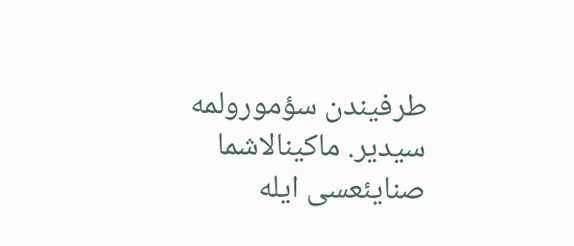طرفیندن سؤمورولمه سیدیر. ماکینالاشما صنایئعسی ایله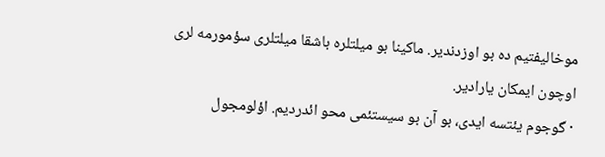موخالیفتیم ده بو اوزدندیر. ماکینا بو میلتلره باشقا میلتلری سؤمورمه لری اوچون ایمکان یارادیر.
· گوجوم یئتسه ایدی، بو آن بو سیستئمی محو ائدردیم. اؤلومجول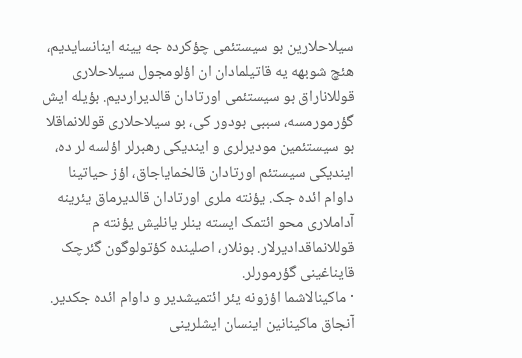سیلاحلارین بو سیستئمی چؤکرده جه یینه اینانسایدیم، هئچ شوبهه یه قاتیلمادان ان اؤلومجول سیلاحلاری قوللاناراق بو سیستئمی اورتادان قالدیراردیم. بؤیله ایش گؤرمورمسه، سببی بودور کی، بو سیلاحلاری قوللانماقلا بو سیستئمین مودیرلری و ایندیکی رهبرلر اؤلسه لر ده، ایندیکی سیستئم اورتادان قالخمایاجاق، اؤز حیاتینا داوام ائده جک. یؤنته ملری اورتادان قالدیرماق یئرینه آداملاری محو ائتمک ایسته ینلر یانلیش یؤنته م قوللانماقدادیرلار. بونلار، اصلینده کؤتولوگون گئرچک قایناغینی گؤرمورلر.
· ماکینالاشما اؤزونه یئر ائتمیشدیر و داوام ائده جکدیر. آنجاق ماکینانین اینسان ایشلرینی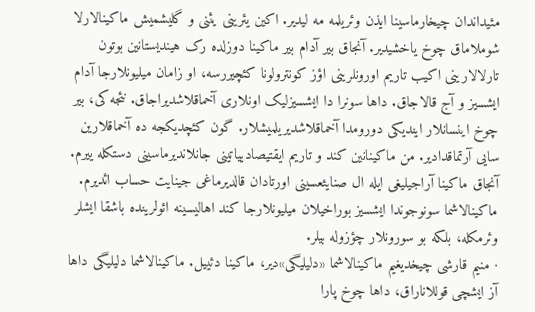مئیداندان چیخارماسینا ایذن وئریلمه مه لیدیر. اکین یئرینی یئنی و گلیشمیش ماکینالارلا شوملاماق چوخ یاخشیدیر. آنجاق بیر آدام بیر ماکینا دوزلده رک هیندیستانین بوتون تارلالارینی اکیب تاریم اورونلرینی اؤز کونترولونا کئچیررسه، او زامان میلیونلارجا آدام ایشسیز و آج قالاجاق. داها سونرا دا ایشسیزلیک اونلاری آخماقلاشدیراجاق. نئجه کی، بیر چوخ اینسانلار ایندیکی دورومدا آخماقلاشدیریلمیشلار. گون کئچدیکجه ده آخماقلارین سایی آرتماقدادیر. من ماکینانین کند و تاریم ایقتیصادییاتینی جانلاندیرماسینی دستکله ییرم. آنجاق ماکینا آراجیلیغی ایله ال صنایئعسینی اورتادان قالدیرماغی جینایت حساب ائدیرم. ماکینالاشما سونوجوندا ایشسیز بوراخیلان میلیونلارجا کند اهالیسینه ائولرینده باشقا ایشلر وئرمکله، بلکه بو سورونلار چؤزوله بیلر.
· منیم قارشی چیخدیغیم ماکینالاشما «دلیلیگی»دیر، ماکینا دئییل. ماکینالاشما دلیلیگی داها آز ایشچی قوللاناراق، داها چوخ پارا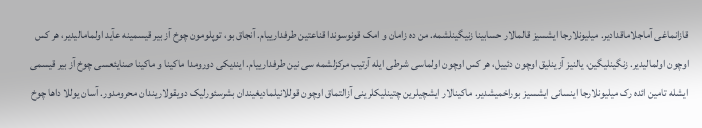قازانماغی آماجلاماقدادیر. میلیونلارجا ایشسیز قالمالار حسابینا زنیگینلشمه. من ده زامان و امک قونوسوندا قناعتین طرفدارییام. آنجاق بو، توپلومون چوخ آز بیر قیسمینه عآید اولمامالیدیر، هر کس اوچون اولمالیدیر. زنگینلیگین، یالنیز آزینلیق اوچون دئییل، هر کس اوچون اولماسی شرطی ایله آرتیب مرکزلشمه سی نین طرفدارییام. ایندیکی دورومدا ماکینا و ماکینا صنایئعسی چوخ آز بیر قیسمی ایشله تامین ائده رک میلیونلارجا اینسانی ایشسیز بوراخمیشدیر. ماکینالار ایشچیلرین چتینلیکلرینی آزالتماق اوچون قوللانیلمادیغیندان بشرسئورلیک دویقولاریندان محرومدور. آسان یوللا داها چوخ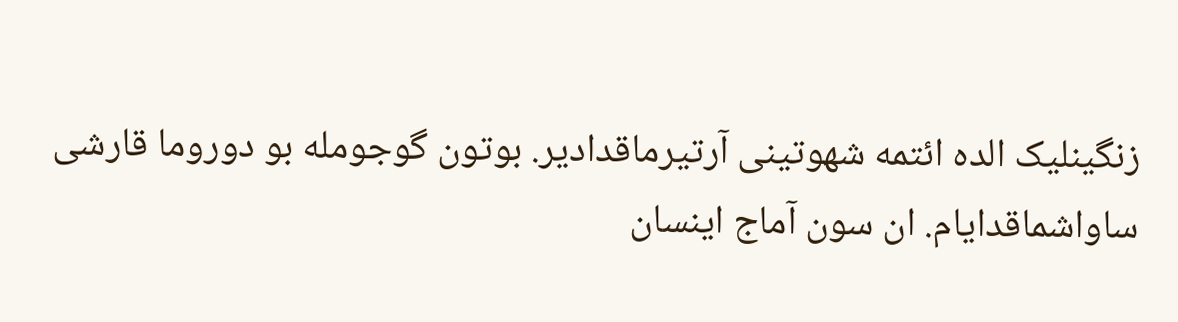زنگینلیک الده ائتمه شهوتینی آرتیرماقدادیر. بوتون گوجومله بو دوروما قارشی ساواشماقدایام. ان سون آماج اینسان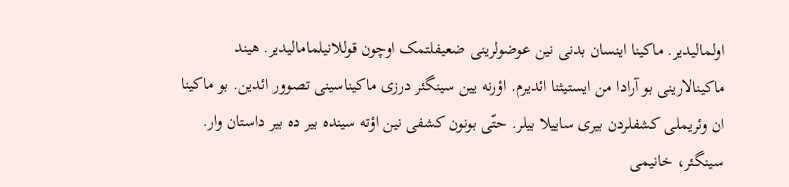اولمالیدیر. ماکینا اینسان بدنی نین عوضولرینی ضعیفلتمک اوچون قوللانیلمامالیدیر. هیند ماکینالارینی بو آرادا من ایستیثنا ائدیرم. اؤرنه یین سینگئر درزی ماکیناسینی تصوور ائدین. بو ماکینا ان وئریملی کشفلردن بیری ساییلا بیلر. حتّی بونون کشفی نین اؤته سینده بیر ده بیر داستان وار. سینگئر، خانیمی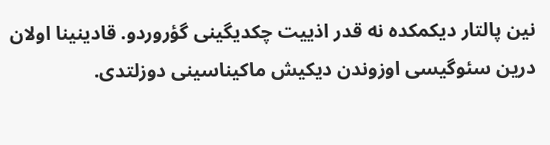نین پالتار دیکمکده نه قدر اذییت چکدیگینی گؤروردو. قادینینا اولان درین سئوگیسی اوزوندن دیکیش ماکیناسینی دوزلتدی.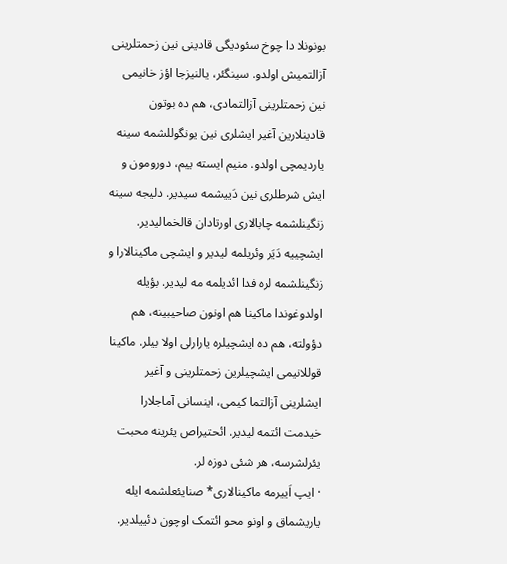بونونلا دا چوخ سئودیگی قادینی نین زحمتلرینی آزالتمیش اولدو. سینگئر، یالنیزجا اؤز خانیمی نین زحمتلرینی آزالتمادی، هم ده بوتون قادینلارین آغیر ایشلری نین یونگوللشمه سینه یاردیمچی اولدو. منیم ایسته ییم، دورومون و ایش شرطلری نین دَییشمه سیدیر. دلیجه سینه زنگینلشمه چابالاری اورتادان قالخمالیدیر. ایشچییه دَیَر وئریلمه لیدیر و ایشچی ماکینالارا و زنگینلشمه لره فدا ائدیلمه مه لیدیر. بؤیله اولدوغوندا ماکینا هم اونون صاحیبینه، هم دؤولته، هم ده ایشچیلره یارارلی اولا بیلر. ماکینا قوللانیمی ایشچیلرین زحمتلرینی و آغیر ایشلرینی آزالتما کیمی، اینسانی آماجلارا خیدمت ائتمه لیدیر. ائحتیراص یئرینه محبت یئرلشرسه، هر شئی دوزه لر.
· ایپ اَییرمه ماکینالاری* صنایئعلشمه ایله یاریشماق و اونو محو ائتمک اوچون دئییلدیر.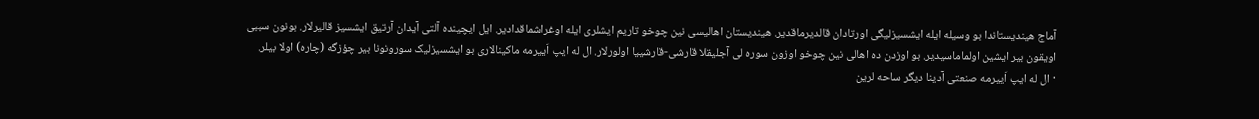آماج هیندیستاندا بو وسیله ایله ایشسیزلیگی اورتادان قالدیرماقدیر. هیندیستان اهالیسی نین چوخو تاریم ایشلری ایله اوغراشماقدادیر. ایل ایچینده آلتی آیدان آرتیق ایشسیز قالیرلار. بونون سببی اویقون بیر ایشین اولماماسیدیر. بو اوزدن ده اهالی نین چوخو اوزون سوره لی آجلیقلا قارشی-قارشییا اولورلار. ال له ایپ اَییرمه ماکینالاری بو ایشسیزلیک سورونونا بیر چؤزگه (چاره) اولا بیلر.
· ال له ایپ اَییرمه صنعتی آدینا دیگر ساحه لرین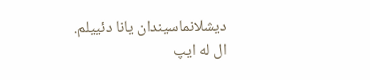دیشلانماسیندان یانا دئییلم. ال له ایپ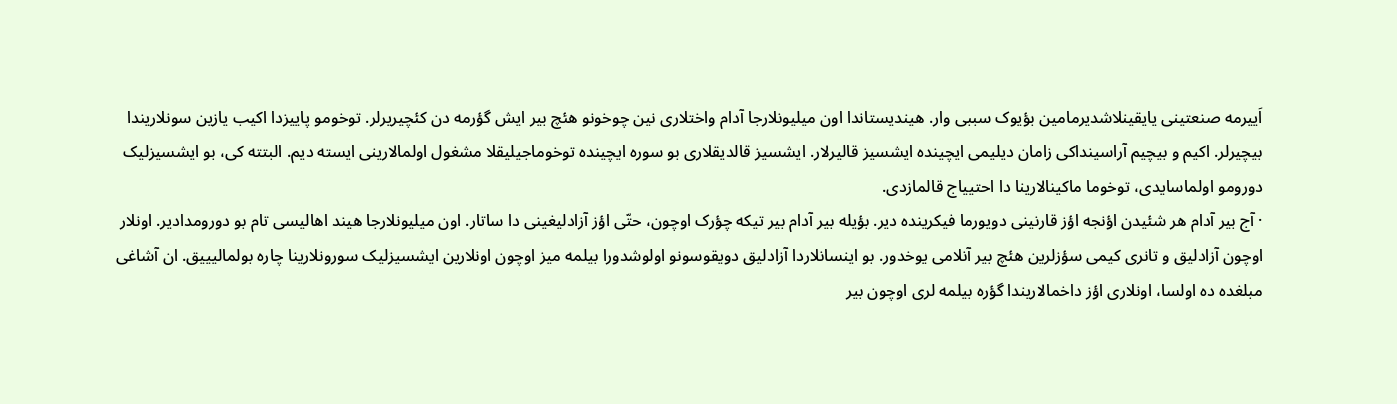اَییرمه صنعتینی یایقینلاشدیرمامین بؤیوک سببی وار. هیندیستاندا اون میلیونلارجا آدام واختلاری نین چوخونو هئچ بیر ایش گؤرمه دن کئچیریرلر. توخومو پاییزدا اکیب یازین سونلاریندا بیچیرلر. اکیم و بیچیم آراسینداکی زامان دیلیمی ایچینده ایشسیز قالیرلار. ایشسیز قالدیقلاری بو سوره ایچینده توخوماجیلیقلا مشغول اولمالارینی ایسته دیم. البتته کی، بو ایشسیزلیک دورومو اولماسایدی، توخوما ماکینالارینا دا احتییاج قالمازدی.
· آج بیر آدام هر شئیدن اؤنجه اؤز قارنینی دویورما فیکرینده دیر. بؤیله بیر آدام بیر تیکه چؤرک اوچون، حتّی اؤز آزادلیغینی دا ساتار. اون میلیونلارجا هیند اهالیسی تام بو دورومدادیر. اونلار اوچون آزادلیق و تانری کیمی سؤزلرین هئچ بیر آنلامی یوخدور. بو اینسانلاردا آزادلیق دویقوسونو اولوشدورا بیلمه میز اوچون اونلارین ایشسیزلیک سورونلارینا چاره بولمالیییق. ان آشاغی مبلغده ده اولسا، اونلاری اؤز داخمالاریندا گؤره بیلمه لری اوچون بیر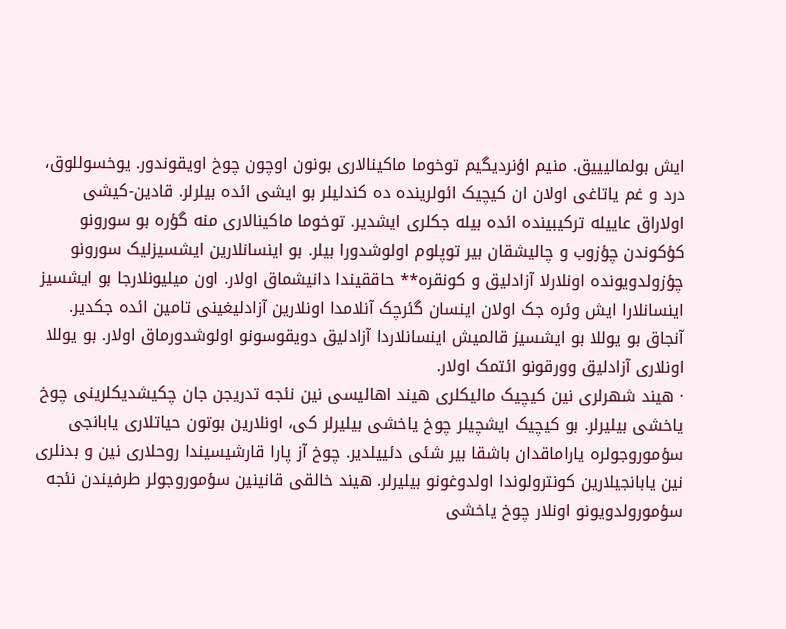ایش بولمالیییق. منیم اؤنردیگیم توخوما ماکینالاری بونون اوچون چوخ اویقوندور. یوخسوللوق، درد و غم یاتاغی اولان ان کیچیک ائولرینده ده کندلیلر بو ایشی ائده بیلرلر. قادین-کیشی اولاراق عاییله ترکیبینده ائده بیله جکلری ایشدیر. توخوما ماکینالاری منه گؤره بو سورونو کؤکوندن چؤزوب و چالیشقان بیر توپلوم اولوشدورا بیلر. بو اینسانلارین ایشسیزلیک سورونو چؤزولدویونده اونلارلا آزادلیق و کونقره** حاققیندا دانیشماق اولار. اون میلیونلارجا بو ایشسیز اینسانلارا ایش وئره جک اولان اینسان گئرچک آنلامدا اونلارین آزادلیغینی تامین ائده جکدیر. آنجاق بو یوللا بو ایشسیز قالمیش اینسانلاردا آزادلیق دویقوسونو اولوشدورماق اولار. بو یوللا اونلاری آزادلیق وورقونو ائتمک اولار.
· هیند شهرلری نین کیچیک مالیکلری هیند اهالیسی نین نئجه تدریجن جان چکیشدیکلرینی چوخ یاخشی بیلیرلر. بو کیچیک ایشچیلر چوخ یاخشی بیلیرلر کی، اونلارین بوتون حیاتلاری یابانجی سؤموروجولره یاراماقدان باشقا بیر شئی دئییلدیر. چوخ آز پارا قارشیسیندا روحلاری نین و بدنلری نین یابانجیلارین کونترولوندا اولدوغونو بیلیرلر. هیند خالقی قانینین سؤموروجولر طرفیندن نئجه سؤمورولدویونو اونلار چوخ یاخشی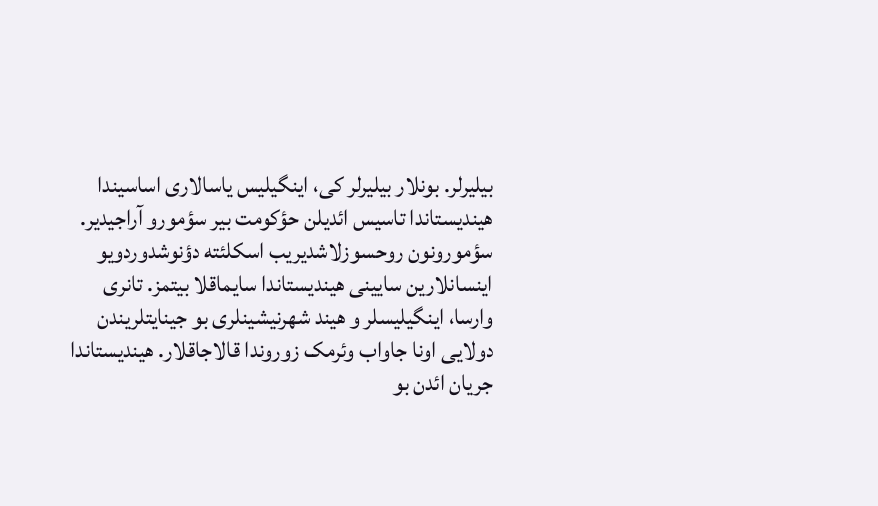بیلیرلر. بونلار بیلیرلر کی، اینگیلیس یاسالاری اساسیندا هیندیستاندا تاسیس ائدیلن حؤکومت بیر سؤمورو آراجیدیر. سؤمورونون روحسوزلاشدیریب اسکلئته دؤنوشدوردویو اینسانلارین سایینی هیندیستاندا سایماقلا بیتمز. تانری وارسا، اینگیلیسلر و هیند شهرنیشینلری بو جینایتلریندن دولایی اونا جاواب وئرمک زوروندا قالاجاقلار. هیندیستاندا جریان ائدن بو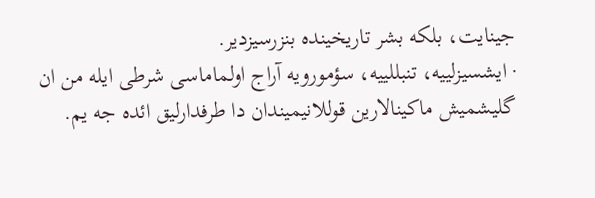جینایت، بلکه بشر تاریخینده بنزرسیزدیر.
· ایشسیزلییه، تنبللییه، سؤمورویه آراج اولماماسی شرطی ایله من ان گلیشمیش ماکینالارین قوللانیمیندان دا طرفدارلیق ائده جه یم.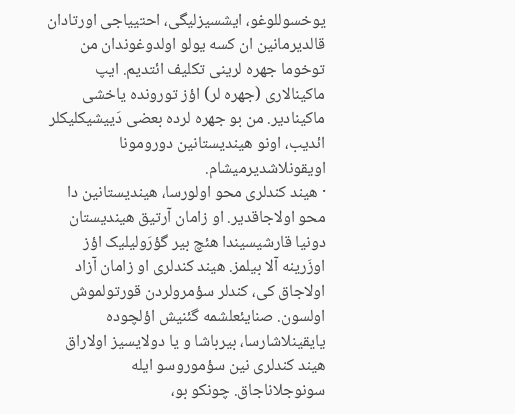یوخسوللوغو، ایشسیزلیگی، احتییاجی اورتادان قالدیرمانین ان کسه یولو اولدوغوندان من توخوما جهره لرینی تکلیف ائتدیم. ایپ ماکینالاری (جهره لر) اؤز تورونده یاخشی ماکینادیر. من بو جهره لرده بعضی دَییشیکلیکلر ائدیب، اونو هیندیستانین دورومونا اویقونلاشدیرمیشام.
· هیند کندلری محو اولورسا، هیندیستانین دا محو اولاجاقدیر. او زامان آرتیق هیندیستان دونیا قارشیسیندا هئچ بیر گؤرَولیلیک اؤز اوزَرینه آلا بیلمز. هیند کندلری او زامان آزاد اولاجاق کی، کندلر سؤمرولردن قورتولموش اولسون. صنایئعلشمه گئنیش اؤلچوده یایقینلاشارسا، بیرباشا و یا دولایسیز اولاراق هیند کندلری نین سؤموروسو ایله سونوجلاناجاق. چونکو بو،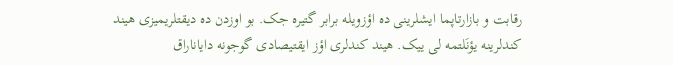رقابت و بازارتاپما ایشلرینی ده اؤزویله برابر گتیره جک. بو اوزدن ده دیقتلریمیزی هیند کندلرینه یؤنَلتمه لی ییک. هیند کندلری اؤز ایقتیصادی گوجونه دایاناراق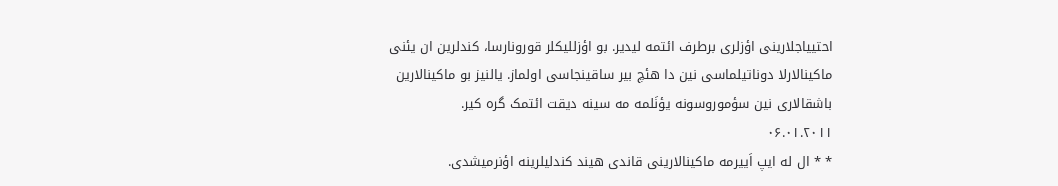احتییاجلارینی اؤزلری برطرف ائتمه لیدیر. بو اؤزللیکلر قورونارسا، کندلرین ان یئنی ماکینالارلا دوناتیلماسی نین دا هئچ بیر ساقینجاسی اولماز. یالنیز بو ماکینالارین باشقالاری نین سؤموروسونه یؤنَلمه مه سینه دیقت ائتمک گره کیر.
۰۶.۰۱.۲۰۱۱
* * ال له ایپ اَییرمه ماکینالارینی قاندی هیند کندلیلرینه اؤنرمیشدی.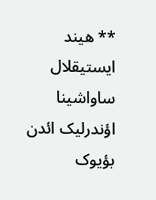** هیند ایستیقلال ساواشینا اؤندرلیک ائدن بؤیوک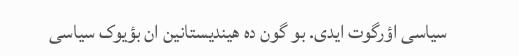سیاسی اؤرگوت ایدی. بو گون ده هیندیستانین ان بؤیوک سیاسی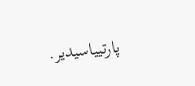پارتییاسیدیر.